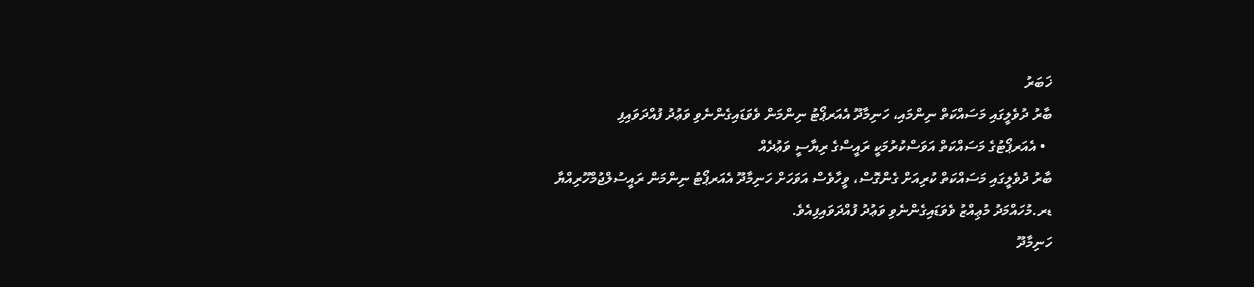ޚަބަރު
ބާރު ދުވެލީގައި މަސައްކަތް ނިންމައި، ހަނިމާދޫ އެއަރޕޯޓު ނިންމަން ވެވަޑައިގެންނެވި ވަޢުދު ފުއްދަވައިފި
  • އެއަރޕޯޓުގެ މަސައްކަތް އަވަސްކުރުމަކީ ރައީސްގެ ރިޔާސީ ވަޢުދެއް
ބާރު ދުވެލީގައި މަސައްކަތް ކުރިއަށް ގެންގޮސް، ވީހާވެސް އަވަހަށް ހަނިމާދޫ އެއަރޕޯޓު ނިންމަން ރައީސުލްޖުމްހޫރިއްޔާ ޑރ.މުހައްމަދު މުޢިއްޒު ވެވަޑައިގެންނެވި ވަޢުދު ފުއްދަވައިފިއެވެ.
ހަނިމާދޫ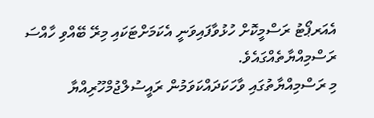އެއަރޕޯޓު ރަސްމީކޮށް ހުޅުވާފައިވަނީ އެކަމަށްޓަކައި މިރޭ ބޭއްވި ހާއްސަ ރަސްމިއްޔާތެއްގައެވެ.
މި ރަސްމިއްޔާތުގައި ވާހަކަދައްކަވަމުން ރައީސުލްޖުމްހޫރިއްޔާ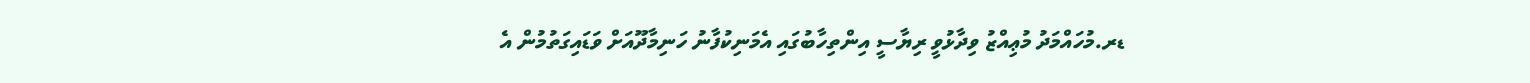ޑރ.މުހައްމަދު މުޢިއްޒު ވިދާޅުވީ ރިޔާސީ އިންތިހާބުގައި އެމަނިކުފާނު ހަނިމާދޫއަށް ވަޑައިގަތުމުން އެ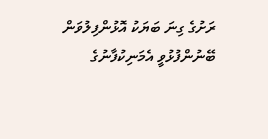ރަށުގެ ގިނަ ބަޔަކު އޮޅުންފިލުވަން ބޭނުންފުޅުވީ އެމަނިކުފާނުގެ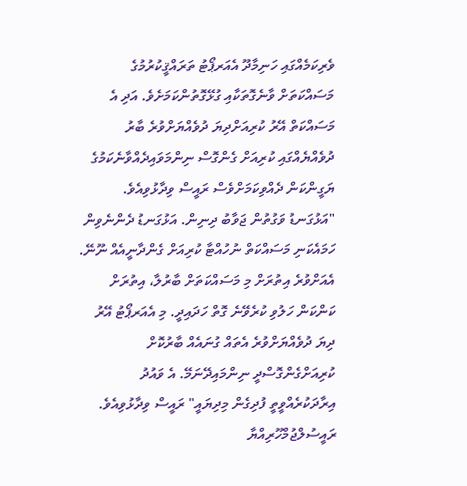ވެރިކަމެއްގައި ހަނިމާދޫ އެއަރޕޯޓު ތަރައްޤީކުރުމުގެ މަސައްކަތަށް ވާނެގޮތަކާއި ގުޅޭގޮތުންކަމަށެވެ. އަދި އެ މަސައްކަތް އޭރު ކުރިއަށްދިޔަ ދުވެއްޔަށްވުރެ ބާރު ދުވެއްޔެއްގައި ކުރިއަށް ގެންގޮސް ނިންމަވައިދެއްވާނެކަމުގެ ޔަގީންކަން ދެއްވިކަމަށްވެސް ރައީސް ވިދާޅުވިއެވެ.
"އަޅުގަނޑު ވަގުތުން ޖަވާބު ދިނިން. އަޅުގަނޑު ދެންނެވިން ހަމައެކަނި މަސައްކަތް ނުހުއްޓާ ކުރިއަށް ގެންދާނީއެއް ނޫނޭ. އެއަށްވުރެ އިތުރަށް މި މަސައްކަތަށް ބާރުލާ، އިތުރަށް ކަންކަން ހަލުވި ކުރެވޭނެ ގޮތް ހަދައިދީ. މި އެއަރޕޯޓު އޭރު ދިޔަ ދުވެއްޔަށްވުރެ އެތައް ގުނައެއް ބާރުކޮށް ކުރިއަށްގެންގޮސްދީ ނިންމައިދޭނަމޭ. އެ ވައުދު އިރާދަކުރެއްވީތީ ފުދިގެން މިދިޔައީ" ރައީސް ވިދާޅުވިއެވެ.
ރައީސުލްޖުމްހޫރިއްޔާ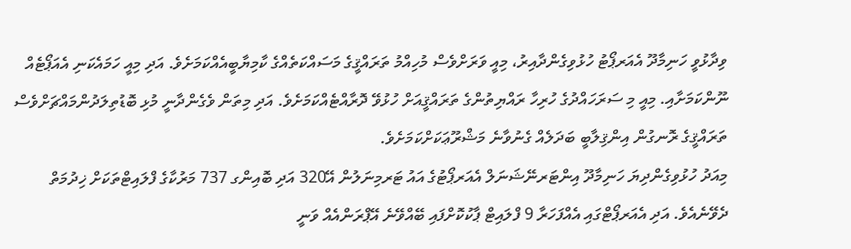ވިދާޅުވީ ހަނިމާދޫ އެއަރޕޯޓު ހުޅުވިގެންދާއިރު، މިއީ ވަރަށްވެސް މުހިއްމު ތަރައްޤީގެ މަސައްކަތެއްގެ ކާމިޔާބީއެއްކަމަށެވެ. އަދި މިއީ ހަމައެކަނި އެއަޕޯޓެއް ނޫންކަމަށާއި. މިއީ މި ސަރަހައްދުގެ ހުރިހާ ރައްޔިތުންގެ ތަރައްޤީއަށް ހުޅުވޭ ދޮރާއްޓެއްކަމަށެވެ. އަދި މިތަން ވެގެންދާނީ މުޅި ބޮޑުތިލަދުންމައްޗަށްވެސް ތަރައްޤީގެ ރޮނގުން އިންޤިލާބީ ބަދަލެއް ގެނުވާނެ މަޝްރޫޢަކަށްކަމަށެވެ.
މިއަދު ހުޅުވިގެންދިޔަ ހަނިމާދޫ އިންޓަރނޭޝަނަލް އެއަރޕޯޓުގެ އައު ޓަރމިނަލުން އޭ320 އަދި ބޮއިންގ 737 މަރުކާގެ ފްލައިޓްތަކަށް ޚިދުމަތް ދެވޭނެއެވެ. އަދި އެއަރޕޯޓްގައި އެއްފަހަރާ 9 ފްލައިޓް ޕާކުކޮށްފައި ބޭއްވޭނެ އޭޕްރަންއެއް ވަނީ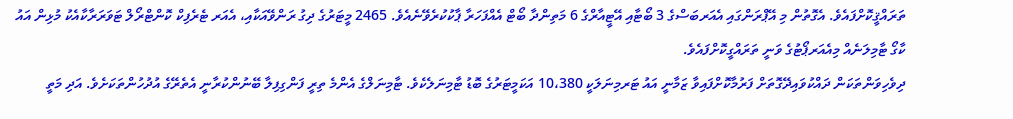ތަރައްޤީކޮށްފައެވެ. އެގޮތުން މި އޭޕްރަންގައި އެއަރބަސްގެ 3 ބޯޓާއި އޭޓީއާރްގެ 6 މަތިންދާ ބޯޓް އެއްފަހަރާ ޕާކުކުރެވޭނެއެވެ. 2465 މީޓަރުގެ ދިގު ރަންވޭއަކާއި، އެއަރ ޓެރެފިކް ކޮންޓްރޯލް ޓަވަރަރާކާއެކު މުޅިން އައު ކާގޯ ޓާމިލަނެއް މިއެއަރޕޯޓުގެ ވަނީ ތަރައްގީކޮށްފައެވެ.
ދިވެހިވަންތަކަން ދައްކުވައިދޭގޮތަށް ފަރުމާކޮށްފައިވާ ޒަމާނީ އައު ޓަރމިނަލަކީ 10،380 އަކަމީޓަރުގެ ބޮޑު ޓާމިނަލެކެވެ. ޓާމިނަލްގެ އެންމެ ތިރީ ފަންގިފިލާ ބޭނުންކުރާނީ އެތެރޭގެ އުދުހުންތަކަށެވެ. އަދި މަތީ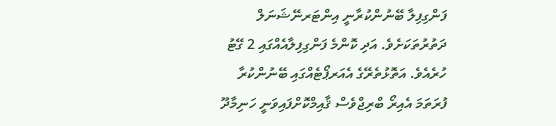ފަންގިފިލާ ބޭނުންކުރާނީ އިންޓަރނޭޝަނަލް ދަތުރުތަކަށެވެ. އަދި ކޮންމެ ފަންގިފިލާއެއްގައި 2 ގޭޓު ހުރެއެވެ. އަތޮޅުތެރޭގެ އެއަރޕޯޓެއްގައި ބޭނުންކުރާ ފުރަތަމަ އެއިރޯ ބްރިޖްވެސް ޤާއިމްކޮށްފައިވަނީ ހަނިމާދޫ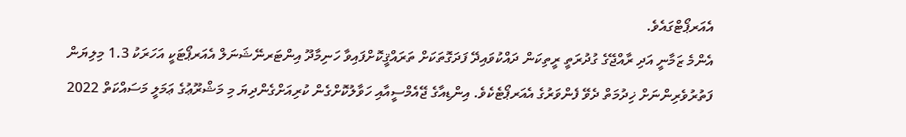އެއަރޕޯޓްގައެވެ.
އެންމެ ޒަމާނީ އަދި ރާއްޖޭގެ ގުދުރަތީ ރީތިކަން ދައްކުވައިދޭ ފަދަގޮތަކަށް ތަރައްޤީކޮށްފައިވާ ހަނިމާދޫ އިންޓަރނޭޝަނަލް އެއަރޕޯޓަކީ އަހަރަކު 1.3 މިލިޔަން ފަތުރުވެރިންނަށް ޚިދުމަތް ދެވޭ ފެންވަރުގެ އެއަރޕޯޓެކެވެ. އިންޑިއާގެ ޖޭއެމްސީއާއި ހަވާލުކޮށްގެން ކުރިއަށްގެންދިޔަ މި މަޝްރޫޢުގެ ޢަމަލީ މަސައްކަތް 2022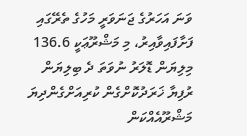ވަނަ އަހަރުގެ ޖަނަވަރީ މަހުގެ ތެރޭގައި ފަށާފައިވާއިރު، މި މަޝްރޫޢަކީ 136.6 މިލިޔަން ޑޮލަރު ނުވަތަ ދެ ބިލިޔަން ރުފިޔާ ޚަރަދުކޮށްގެން ކުރިއަށްގެންދިޔަ މަޝްރޫއެއްކަން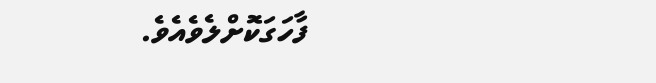ފާހަގަކޮށްލެވެއެވެ.